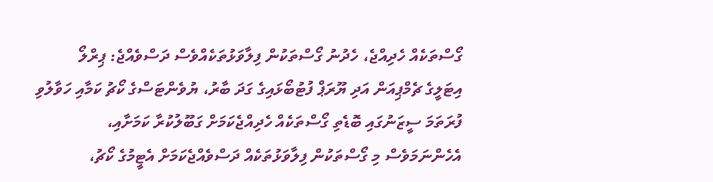ގޯސްތަކެއް ހެދިއްޖެ، ހެދުނު ގޯސްތަކުން ފިލާވަޅުތަކެއްވެސް ދަސްވެއްޖެ: ޕިރްލޯ
އިޓަލީގެ ޗެމްޕިއަން އަދި ޔޫރަޕް ފުޓުބޯޅައިގެ ގަދަ ބާރު، ޔުވެންޓަސްގެ ކޯޗު ކަމާއި ހަވާލުވި ފުރަތަމަ ސީޒަނުގައި ބޮޑެތި ގޯސްތަކެއް ހެދިއްޖެކަމަށް ގަބޫލުކުރާ ކަމަށާއި، އެހެންނަމަވެސް މި ގޯސްތަކުން ފިލާވަޅުތަކެއް ދަސްވެއްޖެކަމަށް އެޓީމުގެ ކޯޗު،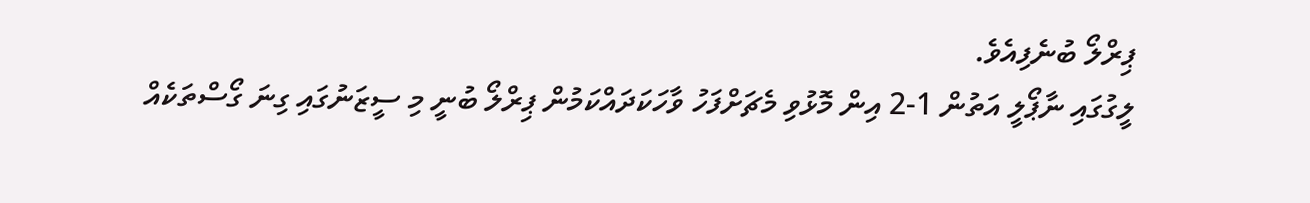ޕިރްލޯ ބުނެފިއެވެ.
ލީގުގައި ނާޕޯލީ އަތުން 1-2 އިން މޮޅުވި މެޗަށްފަހު ވާހަކަދައްކަމުން ޕިރްލޯ ބުނީ މި ސީޒަނުގައި ގިނަ ގޯސްތަކެއް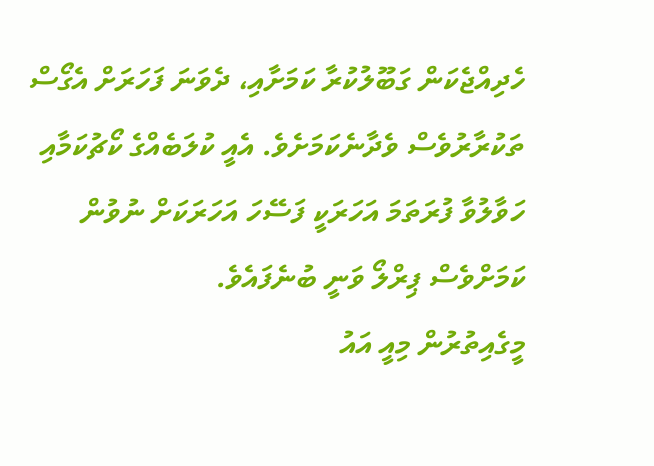ހެދިއްޖެކަން ގަބޫލުކުރާ ކަމަށާއި، ދެވަނަ ފަހަރަށް އެގޯސް ތަކުރާރުވެސް ވެދާނެކަމަށެވެ. އެއީ ކުލަބެއްގެ ކޯޗުކަމާއި ހަވާލުވާ ފުރަތަމަ އަހަރަކީ ފަސޭހަ އަހަރަކަށް ނުވުން ކަމަށްވެސް ޕިރްލޯ ވަނީ ބުނެފައެވެ.
މީގެއިތުރުން މިއީ އައު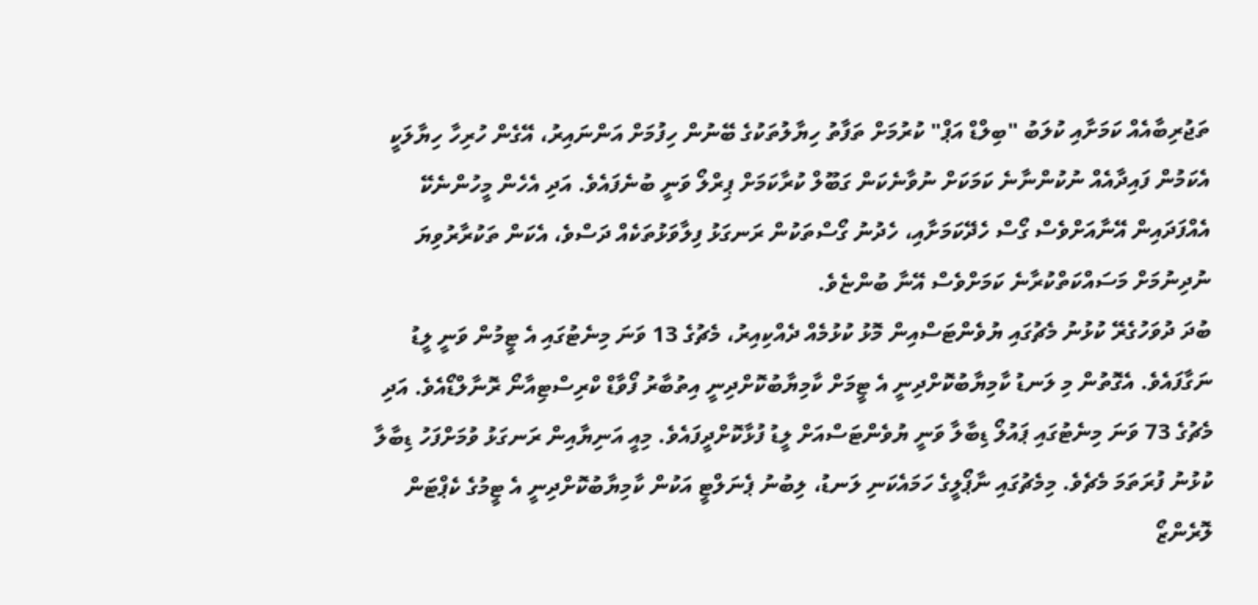ތަޖުރިބާއެއް ކަމަށާއި ކުލަބު "ބިލްޑް އަޕް" ކުރުމަށް ތަފާތު ހިޔާލުތަކުގެ ބޭނުން ހިފުމަށް އަންނައިރު، އޭގެން ހުރިހާ ހިޔާލަކީ އެކަމުން ފައިދާއެއް ނުކުންނާނެ ކަމަކަށް ނުވާނެކަން ގަބޫލް ކުރާކަމަށް ޕިރްލޯ ވަނީ ބުނެފައެވެ. އަދި އެހެން މީހުންނެކޭ އެއްފަދައިން އޭނާއަށްވެސް ގޯސް ހެދޭކަމަށާއި، ހެދުނު ގޯސްތަކުން ރަނގަޅު ފިލާވަޅުތަކެއް ދަސްވެ، އެކަން ތަކުރާރުވިޔަ ނުދިނުމަށް މަސައްކަތްކުރާނެ ކަމަށްވެސް އޭނާ ބުންޏެވެ.
ބުދަ ދުވަހުގެރޭ ކުޅުނު މެޗުގައި ޔުވެންޓަސްއިން މޮޅު ކުޅުމެއް ދެއްކިއިރު، މެޗުގެ 13 ވަނަ މިނެޓުގައި އެ ޓީމުން ވަނީ ލީޑު ނަގާފައެވެ. އެގޮތުން މި ލަނޑު ކާމިޔާބުކޮށްދިނީ އެ ޓީމަށް ކާމިޔާބުކޮށްދިނީ އިތުބާރު ފޯވާޑް ކްރިސްޓިއާނޯ ރޮނާލްޑޯއެވެ. އަދި މެޗުގެ 73 ވަނަ މިނެޓުގައި ޕައުލޯ ޑިބާލާ ވަނީ ޔުވެންޓަސްއަށް ލީޑު ފުޅާކޮށްދީފައެވެ. މިއީ އަނިޔާއިން ރަނގަޅު ވުމަށްފަހު ޑިބާލާ ކުޅުނު ފުރަތަމަ މެޗެވެ. މިމެޗުގައި ނާޕޯލީގެ ހަމައެކަނި ލަނޑު، ލިބުނު ޕެނަލްޓީ އަކުން ކާމިޔާބުކޮށްދިނީ އެ ޓީމުގެ ކެޕްޓަން ލޮރެންޒޯ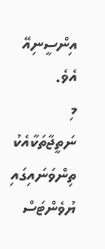އިންސީނިއޭ އެވެ.
މި ނަތީޖާތަކާއެކު ތިންވަނައިގައި ޔުވެންޓަސް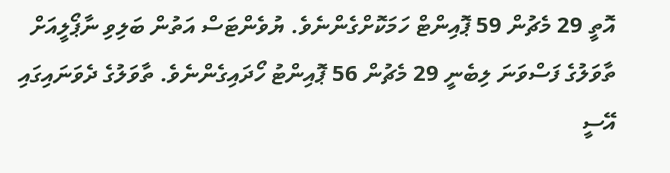އޮތީ 29 މެޗުން 59 ޕޮއިންޓް ހަމަކޮށްގެންނެވެ. ޔުވެންޓަސް އަތުން ބަލިވި ނާޕޯލީއަށް ތާވަލުގެ ފަސްވަނަ ލިބެނީ 29 މެޗުން 56 ޕޮއިންޓު ހޯދައިގެންނެވެ. ތާވަލުގެ ދެވަނައިގައި އޭސީ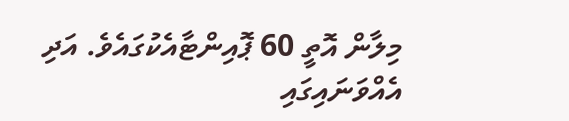މިލާން އޮތީ 60 ޕޮއިންޓާއެކުގައެވެ. އަދި އެއްވަނައިގައި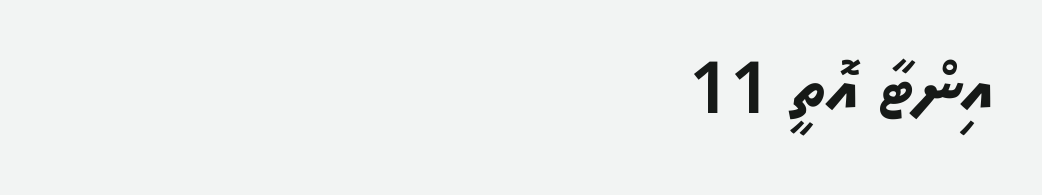އިންޓާ އޮތީ 11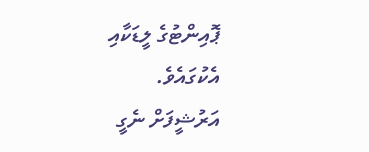ޕޮއިންޓުގެ ލީޑަކާއި އެކުގައެވެ.
އަރުޝީފަށް ނެގީ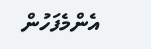އެންމެފަހުން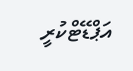އަޕްޑޭޓްކުރީ